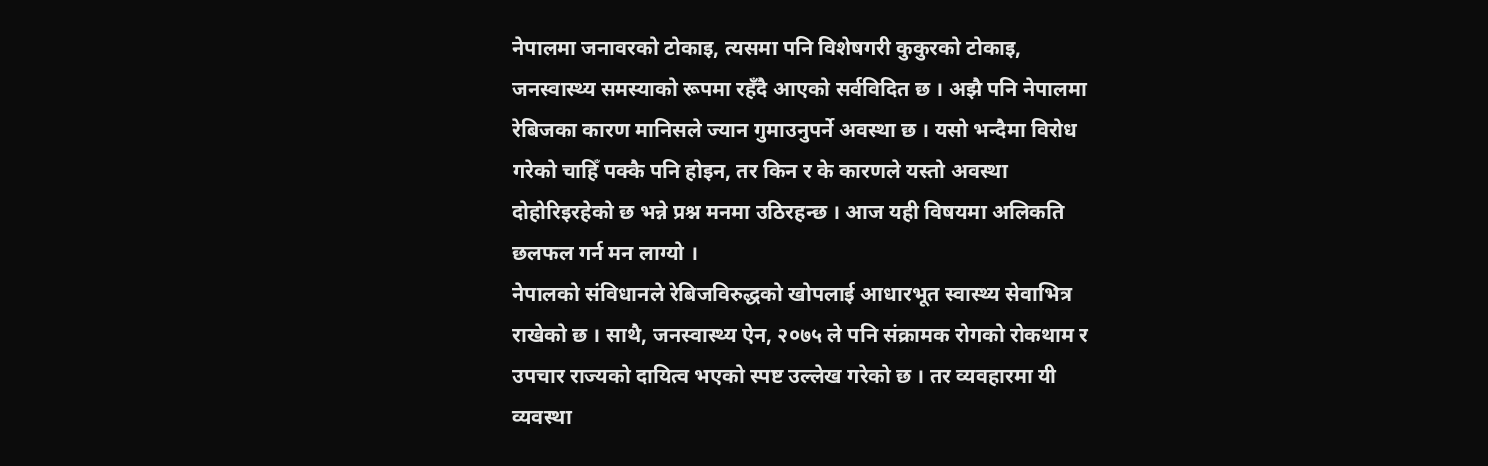नेपालमा जनावरको टोकाइ, त्यसमा पनि विशेषगरी कुकुरको टोकाइ, जनस्वास्थ्य समस्याको रूपमा रहँदै आएको सर्वविदित छ । अझै पनि नेपालमा रेबिजका कारण मानिसले ज्यान गुमाउनुपर्ने अवस्था छ । यसो भन्दैमा विरोध गरेको चाहिँ पक्कै पनि होइन, तर किन र के कारणले यस्तो अवस्था दोहोरिइरहेको छ भन्ने प्रश्न मनमा उठिरहन्छ । आज यही विषयमा अलिकति छलफल गर्न मन लाग्यो ।
नेपालको संविधानले रेबिजविरुद्धको खोपलाई आधारभूत स्वास्थ्य सेवाभित्र राखेको छ । साथै, जनस्वास्थ्य ऐन, २०७५ ले पनि संक्रामक रोगको रोकथाम र उपचार राज्यको दायित्व भएको स्पष्ट उल्लेख गरेको छ । तर व्यवहारमा यी व्यवस्था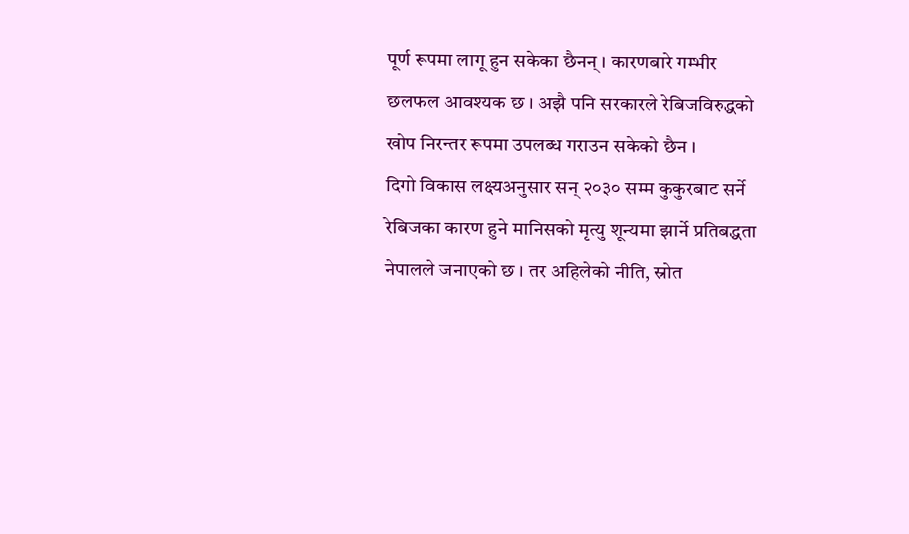पूर्ण रूपमा लागू हुन सकेका छैनन् । कारणबारे गम्भीर छलफल आवश्यक छ । अझै पनि सरकारले रेबिजविरुद्धको खोप निरन्तर रूपमा उपलब्ध गराउन सकेको छैन ।
दिगो विकास लक्ष्यअनुसार सन् २०३० सम्म कुकुरबाट सर्ने रेबिजका कारण हुने मानिसको मृत्यु शून्यमा झार्ने प्रतिबद्धता नेपालले जनाएको छ । तर अहिलेको नीति, स्रोत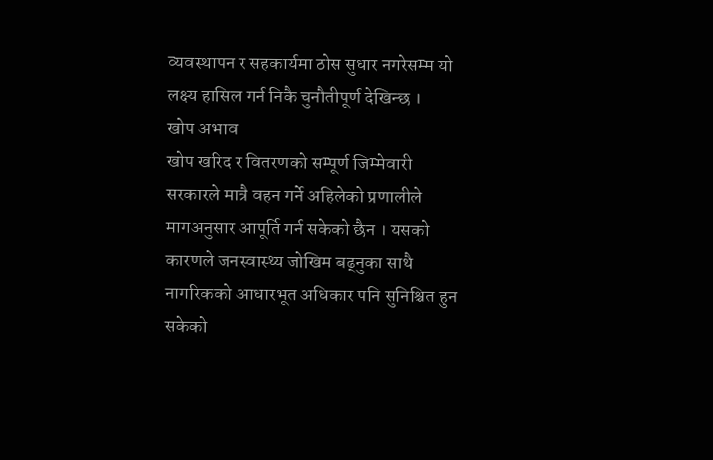व्यवस्थापन र सहकार्यमा ठोस सुधार नगरेसम्म यो लक्ष्य हासिल गर्न निकै चुनौतीपूर्ण देखिन्छ ।
खोप अभाव
खोप खरिद र वितरणको सम्पूर्ण जिम्मेवारी सरकारले मात्रै वहन गर्ने अहिलेको प्रणालीले मागअनुसार आपूर्ति गर्न सकेको छैन । यसको कारणले जनस्वास्थ्य जोखिम बढ्नुका साथै नागरिकको आधारभूत अधिकार पनि सुनिश्चित हुन सकेको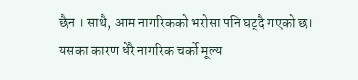छैन । साथै, आम नागरिकको भरोसा पनि घट्दै गएको छ।
यसका कारण धेरै नागरिक चर्को मूल्य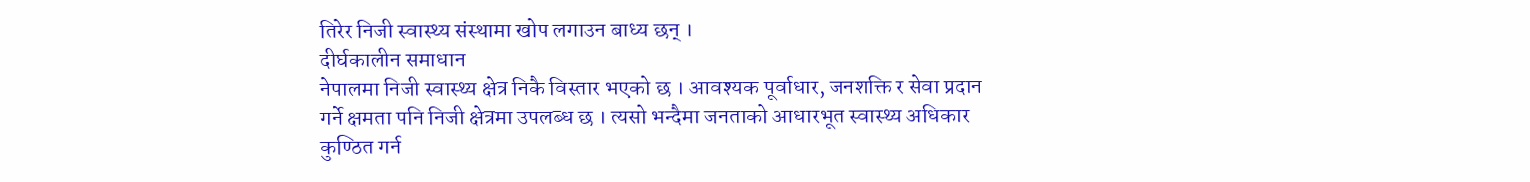तिरेर निजी स्वास्थ्य संस्थामा खोप लगाउन बाध्य छन् ।
दीर्घकालीन समाधान
नेपालमा निजी स्वास्थ्य क्षेत्र निकै विस्तार भएको छ । आवश्यक पूर्वाधार, जनशक्ति र सेवा प्रदान गर्ने क्षमता पनि निजी क्षेत्रमा उपलब्ध छ । त्यसो भन्दैमा जनताको आधारभूत स्वास्थ्य अधिकार कुण्ठित गर्न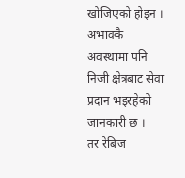खोजिएको होइन । अभावकै अवस्थामा पनि निजी क्षेत्रबाट सेवा प्रदान भइरहेको जानकारी छ ।
तर रेबिज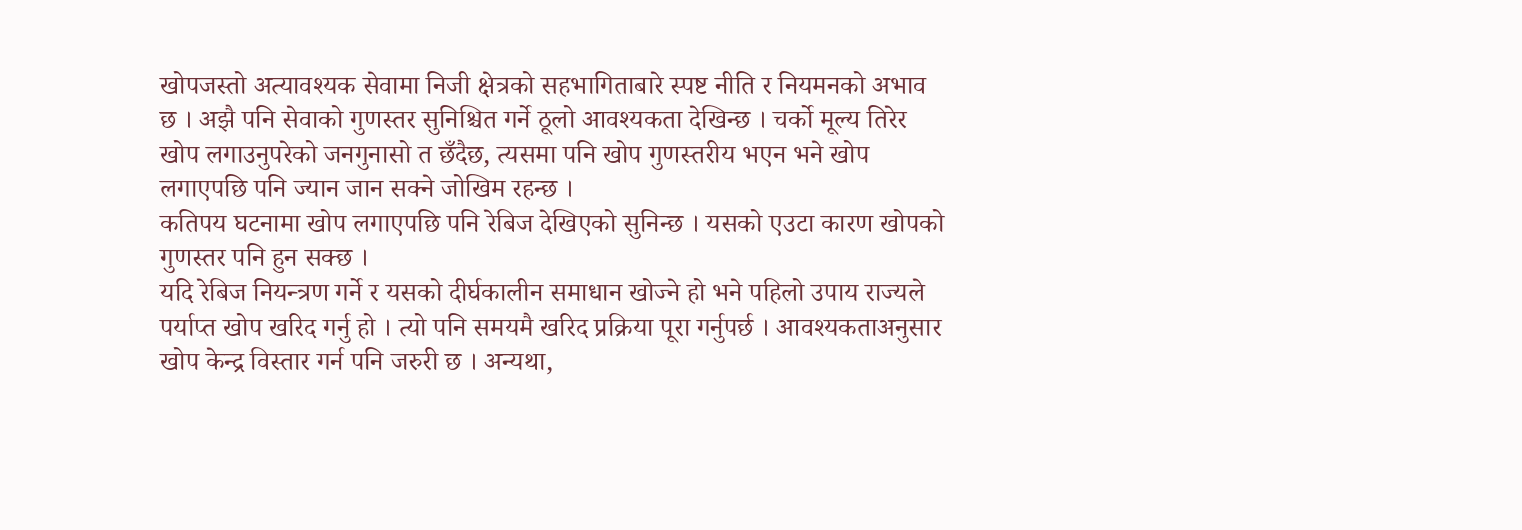खोपजस्तो अत्यावश्यक सेवामा निजी क्षेत्रको सहभागिताबारे स्पष्ट नीति र नियमनको अभाव छ । अझै पनि सेवाको गुणस्तर सुनिश्चित गर्ने ठूलो आवश्यकता देखिन्छ । चर्को मूल्य तिरेर खोप लगाउनुपरेको जनगुनासो त छँदैछ, त्यसमा पनि खोप गुणस्तरीय भएन भने खोप लगाएपछि पनि ज्यान जान सक्ने जोखिम रहन्छ ।
कतिपय घटनामा खोप लगाएपछि पनि रेबिज देखिएको सुनिन्छ । यसको एउटा कारण खोपको गुणस्तर पनि हुन सक्छ ।
यदि रेबिज नियन्त्रण गर्ने र यसको दीर्घकालीन समाधान खोज्ने हो भने पहिलो उपाय राज्यले पर्याप्त खोप खरिद गर्नु हो । त्यो पनि समयमै खरिद प्रक्रिया पूरा गर्नुपर्छ । आवश्यकताअनुसार खोप केन्द्र विस्तार गर्न पनि जरुरी छ । अन्यथा,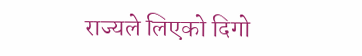राज्यले लिएको दिगो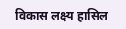विकास लक्ष्य हासिल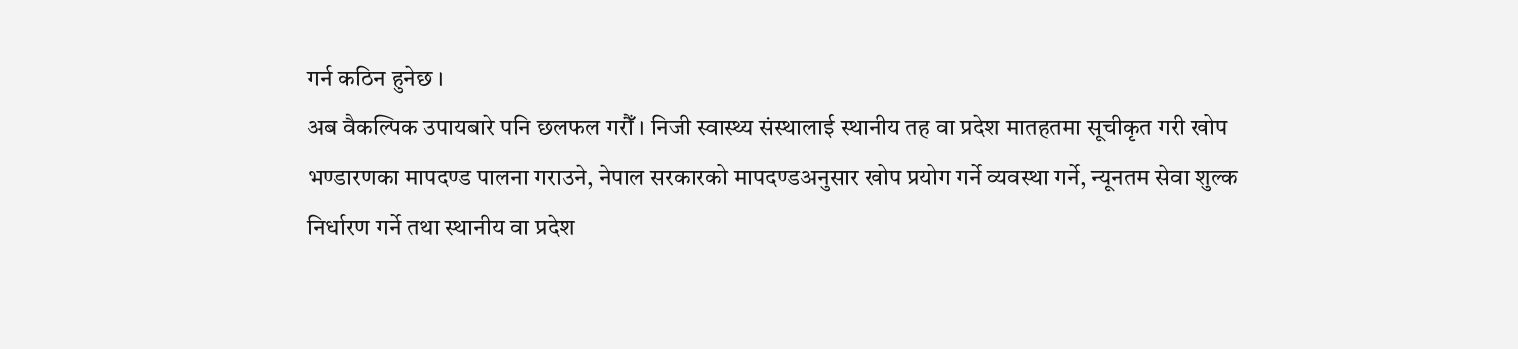गर्न कठिन हुनेछ ।
अब वैकल्पिक उपायबारे पनि छलफल गरौँ । निजी स्वास्थ्य संस्थालाई स्थानीय तह वा प्रदेश मातहतमा सूचीकृत गरी खोप भण्डारणका मापदण्ड पालना गराउने, नेपाल सरकारको मापदण्डअनुसार खोप प्रयोग गर्ने व्यवस्था गर्ने, न्यूनतम सेवा शुल्क निर्धारण गर्ने तथा स्थानीय वा प्रदेश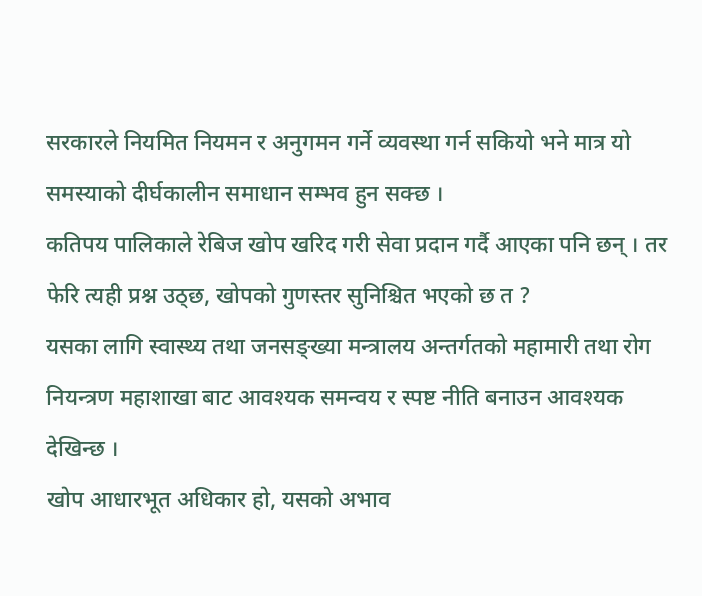सरकारले नियमित नियमन र अनुगमन गर्ने व्यवस्था गर्न सकियो भने मात्र यो समस्याको दीर्घकालीन समाधान सम्भव हुन सक्छ ।
कतिपय पालिकाले रेबिज खोप खरिद गरी सेवा प्रदान गर्दै आएका पनि छन् । तर फेरि त्यही प्रश्न उठ्छ, खोपको गुणस्तर सुनिश्चित भएको छ त ?
यसका लागि स्वास्थ्य तथा जनसङ्ख्या मन्त्रालय अन्तर्गतको महामारी तथा रोग नियन्त्रण महाशाखा बाट आवश्यक समन्वय र स्पष्ट नीति बनाउन आवश्यक देखिन्छ ।
खोप आधारभूत अधिकार हो, यसको अभाव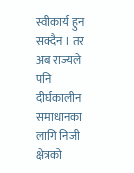स्वीकार्य हुन सक्दैन । तर अब राज्यले पनि दीर्घकालीन समाधानका लागि निजी क्षेत्रको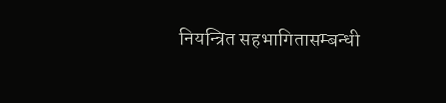नियन्त्रित सहभागितासम्बन्धी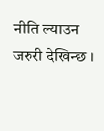नीति ल्याउन जरुरी देखिन्छ ।